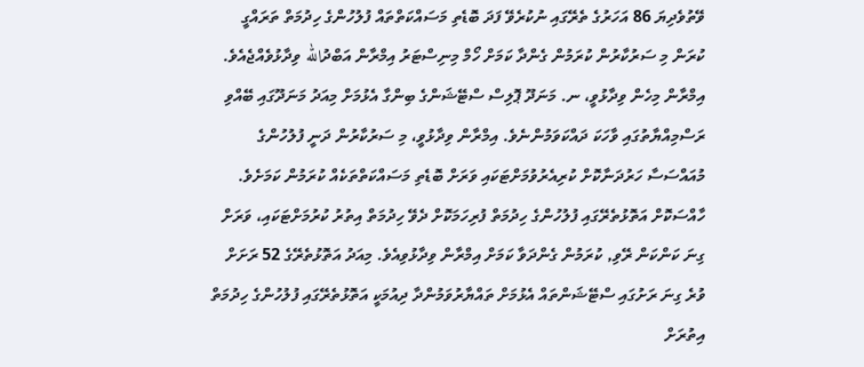ވޭތުވެދިޔަ 86 އަހަރުގެ ތެރޭގައި ނުކުރެވޭ ފަދަ ބޮޑެތި މަސައްކަތްތައް ފުލުހުންގެ ހިދުމަތް ތަރައްގީ ކުރަން މި ސަރުކާރުން ކުރަމުން ގެންދާ ކަމަށް ހޯމް މިނިސްޓަރު އިމްރާން އަބްދުالله ވިދާޅުވެއްޖެއެވެ.
އިމްރާން މިހެން ވިދާޅުވީ، ނ. މަނަދޫ ޕޮލިސް ސްޓޭޝަންގެ ބިންގާ އެޅުމަށް މިއަދު މަނަދޫގައި ބޭއްވި ރަސްމިއްޔާތުގައި ވާހަކަ ދައްކަވަމުންނެވެ. އިމްރާން ވިދާޅުވީ، މި ސަރުކާރުން ދަނީ ފުލުހުންގެ މުއައްސަސާ ހަރުދަނާކޮށް ކުރިއެރުވުމަށްޓަކައި ވަރަށް ބޮޑެތި މަސައްކަތްތަކެއް ކުރަމުން ކަމަށެވެ. ހާއްސަކޮށް އަތޮޅުތެރޭގައި ފުލުހުންގެ ހިދުމަތް ފުރިހަމަކޮށް ދެވޭ ހިދުމަތް އިތުރު ކުރުމަށްޓަކައި، ވަރަށް ގިނަ ކަންކަން ރޭވި, ކުރަމުން ގެންދަވާ ކަމަށް އިމްރާން ވިދާޅުވިއެވެ. މިއަދު އަތޮޅުތެރޭގެ 52 ރަށަށް ވުރެ ގިނަ ރަށުގައި ސްޓޭޝަންތައް އެޅުމަށް ތައްޔާރުވަމުންދާ ދިއުމަކީ އަތޮޅުތެރޭގައި ފުލުހުންގެ ހިދުމަތް އިތުރަށް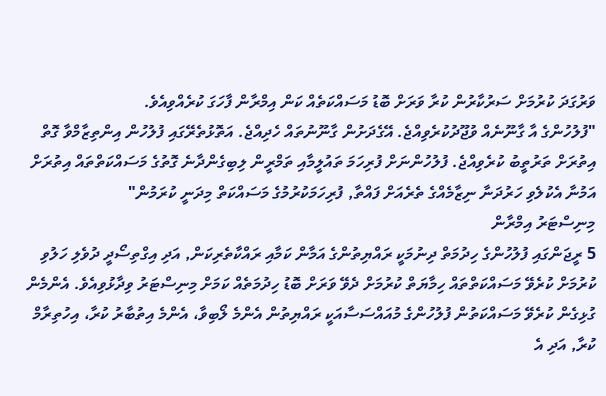ވަރުގަދަ ކުރުމަށް ސަރުކާރުން ކުރާ ވަރަށް ބޮޑު މަސައްކަތެއް ކަން އިމްރާން ފާހަގަ ކުރެއްވިއެވެ.
"ފުލުހުންގެ އާ ގާނޫނެއް ވުޖޫދުކުރެވިއްޖެ. އޭގެދަށުން ގާނޫނުތައް ހެދިއްޖެ. އަތޮޅުތެރޭގައި ފުލުހުން އިންތިޒާމްވާ ގޮތް އިތުރަށް ތަރުތީބު ކުރެވިއްޖެ. ފުލުހުންނަށް ފުރިހަމަ ތައުލީމާއި ތަމްރީން ލިބިގެންދާނެ ގޮތުގެ މަސައްކަތްތައް އިތުރަށް އަމުނާ އެކުލެވި ހަރުދަނާ ނިޒާމެއްގެ ތެރެއަށް ފައްތާ, ފުރިހަމަކުރުމުގެ މަސައްކަތް މިދަނީ ކުރަމުން"
މިނިސްޓަރު އިމްރާން
5 ރީޖަންގައި ފުލުހުންގެ ހިދުމަތް ދިނުމަކީ ރައްޔިތުންގެ އަމާން ކަމާއި ރައްކާތެރިކަން, އަދި އިގްތިސޯދީ ދުވެލި ހަލުވި ކުރުމަށް ކުރެވޭ މަސައްކަތްތައް ހިމާޔަތް ކުރުމަށް ދެވޭ ވަރަށް ބޮޑު ހިދުމަތެއް ކަމަށް މިނިސްޓަރު ވިދާޅުވިއެވެ. އެންމެން ގުޅިގެން ކުރެވޭ މަސައްކަތުން ފުލުހުންގެ މުއައްސަސާއަކީ ރައްޔިތުން އެންމެ ލޯބިވާ، އެންމެ އިތުބާރު ކުރާ، އިހުތިރާމް ކުރާ, އަދި އެ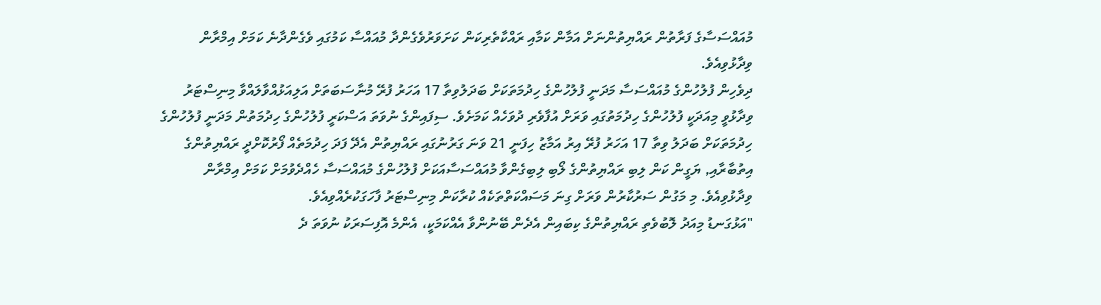މުއައްސަސާގެ ފަރާތުން ރައްޔިތުންނަށް އަމާން ކަމާއި ރައްކާތެރިކަން ކަށަވަރުވެގެންދާ މުއައްސާ ކަމުގައި ވެގެންދާނެ ކަމަށް އިމްރާން ވިދާޅުވިއެވެ.
ދިވެހިން ފުލުހުންގެ މުއައްސަސާ މަދަނީ ފުލުހުންގެ ހިދުމަތަކަށް ބަދަލުވިތާ 17 އަހަރު ފުރޭ މުނާސަބަތަށް އަލިއަޅުއްވާލައްވާ މިނިސްޓަރު ވިދާޅުވީ މިއަދަކީ ފުލުހުންގެ ހިދުމަތުގައި ވަރަށް އުފާވެރި ދުވަހެއް ކަމަށެވެ. ސިފައިންގެ ނުވަތަ އަސްކަރީ ފުލުހުންގެ ހިދުމަތުން މަދަނީ ފުލުހުންގެ ހިދުމަތަކަށް ބަދަލު ވިތާ 17 އަހަރު ފުރޭ އިރު އަމާޒު ހިފަނީ 21 ވަނަ ގަރުނުގައި ރައްޔިތުން އެދޭ ފަދަ ހިދުމަތެއް ފޯރުކޮށްދީ ރައްޔިތުންގެ އިތުބާރާއި, ޔަގީން ކަން ލިބި ރައްޔިތުންގެ ލޯބި ލިބިގެންވާ މުއައްސަސާއަކަށް ފުލުހުންގެ މުއައްސަސާ ހެއްދެވުމަށް ކަމަށް އިމްރާން ވިދާޅުވިއެވެ. މި މަގުން ސަރުކާރުން ވަރަށް ގިނަ މަސައްކަތްތަކެއް ކުރާކަން މިނިސްޓަރު ފާހަގަކުރެއްވިއެވެ.
"އަޅުގަނޑު މިއަދު ލޮބުވެތި ރައްޔިތުންގެ ކިބައިން އެދެން ބޭނުންވާ އެއްކަމަކީ، އެންމެ އޮފިސަރަކު ނުވަތަ ދެ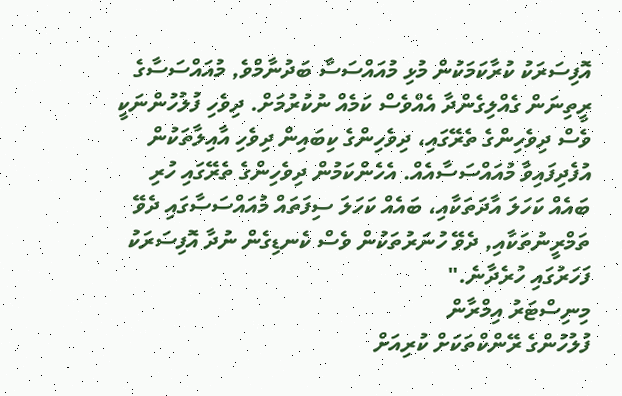އޮފިސަރަކު ކުރާކަމަކުން މުޅި މުއައްސަސާ ބަދުނާމްވެ, މުއައްސަސާގެ ރީތިނަން ގެއްލިގެންދާ އެއްވެސް ކަމެއް ނުކުރުމަށް. ދިވެހި ފުލުހުންނަކީ ވެސް ދިވެހިންގެ ތެރޭގައި، ދިވެހިންގެ ކިބައިން ދިވެހި އާއިލާތަކުން އުފެދިފައިވާ މުއައްސަސާއެއް. އެހެންކަމުން ދިވެހިންގެ ތެރޭގައި ހުރި ބައެއް ކަހަލަ އާދަތަކާއި، ބައެއް ކަހަލަ ސިފަތައް މުއައްސަސާގައި ދެވޭ ތަމްރީނުތަކާއި, ދެވޭ ހުނަރުތަކުން ވެސް ކެނޑިގެން ނުދާ އޮފިސަރަކު ފަހަރުގައި ހުރެދާނެ."
މިނިސްޓަރު އިމްރާން
ފުލުހުންގެ ރޭންކްތަކަށް ކުރިއަށް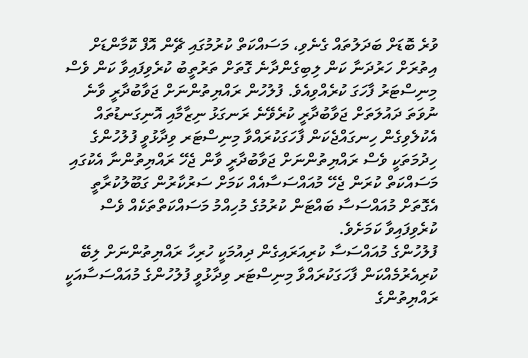ވުރެ ބޮޑަށް ބަދަލުތައް ގެނެވި، މަސައްކަތް ކުރުމުގައި ޗޭން އޮފް ކޮމާންޑަށް އިތުރަށް ހަރުދަނާ ކަން ލިބިގެންދާނެ ގޮތަށް ތަރުތީބު ކުރެވިފައިވާ ކަން ވެސް މިނިސްޓަރު ފާހަގަ ކުރެއްވިއެވެ. ފުލުހުން ރައްޔިތުންނަށް ޖަވާބުދާރީ ވާނެ ނުވަތަ ދައުލަތަށް ޖަވާބުދާރީ ކުރެވޭނެ ރަނގަޅު ނިޒާމާއި އޮނިގަނޑުތައް އެކުލެވިގެން ހިނގައްޖެކަން ފާހަގަކުރައްވާ މިނިސްޓަރ ވިދާޅުވީ ފުލުހުންގެ ހިދުމަތަކީ ވެސް ރައްޔިތުންނަށް ޖަވާބުދާރީ ވާން ޖެހޭ ރައްޔިތުންނާ އެކުގައި މަސައްކަތް ކުރަން ޖެހޭ މުއައްސަސާއެއް ކަމަށް ސަރުކާރުން ގަބޫލުކުރާތީ އެގޮތަށް މުއައްސަސާ ބައްޓަން ކުރުމުގެ މުހިއްމު މަސައްކަތްތަކެއް ވެސް ކުރެވިފައިވާ ކަމަށެވެ.
ފުލުހުންގެ މުއައްސަސާ ކުރިއަރައިގެން ދިއުމަކީ ހުރިހާ ރައްޔިތުންނަށް ލިބޭ ކުރިއެރުމެއްކަން ފާހަގަކުރައްވާ މިނިސްޓަރ ވިދާޅުވީ ފުލުހުންގެ މުއައްސަސާއަކީ ރައްޔިތުންގެ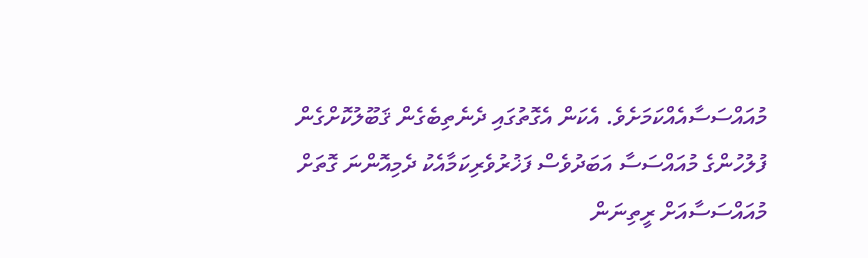މުއައްސަސާއެއްކަމަށެވެ. އެކަން އެގޮތުގައި ދެނެތިބެގެން ޤަބޫލުކޮށްގެން ފުލުހުންގެ މުއައްސަސާ އަބަދުވެސް ފަޚުރުވެރިކަމާއެކު ދެމިއޮންނަ ގޮތަށް މުއައްސަސާއަށް ރީތިނަން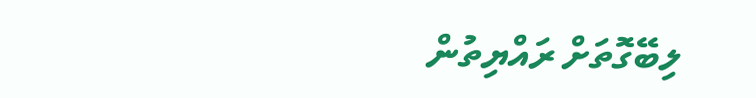ލިބޭގޮތަށް ރައްޔިތުން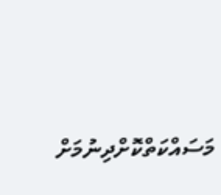މަސައްކަތްކޮށްދިނުމަށް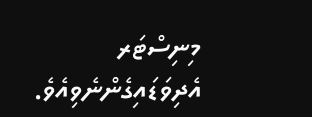މިނިސްޓަރ އެދިވަޑައިގެންނެވިއެވެ.